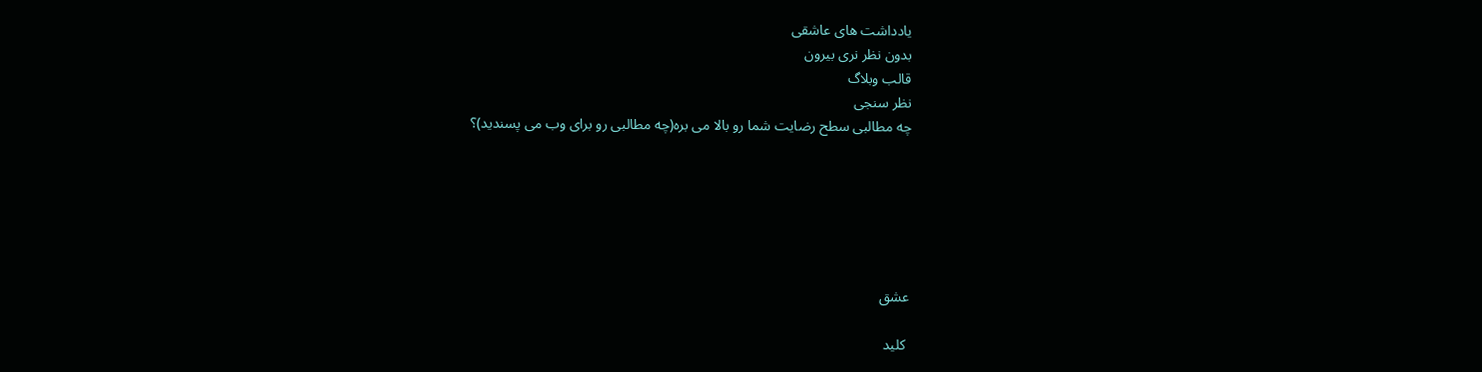یادداشت های عاشقی
بدون نظر نری بیرون
قالب وبلاگ
نظر سنجی
چه مطالبی سطح رضایت شما رو بالا می بره(چه مطالبی رو برای وب می پسندید)؟






عشق

 کلید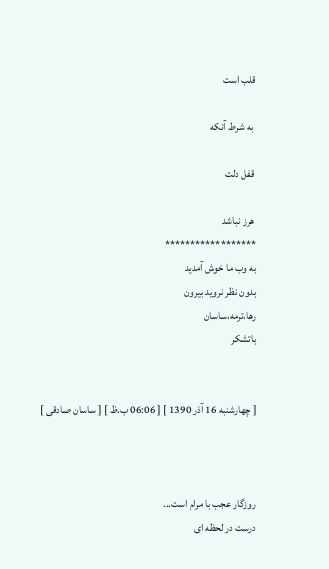قلب است

 به شرط آنکه

 قفل دلت

 هرز نباشد
******************
به وب ما خوش آمدید
بدون نظر نروید بیرون
رها،ترمه،ساسان
باتشکر


[ چهارشنبه 16 آذر 1390 ] [ 06:06 ب.ظ ] [ ساسان صادقی ]



روزگار عجب با مرام است...
درست در لحظه ای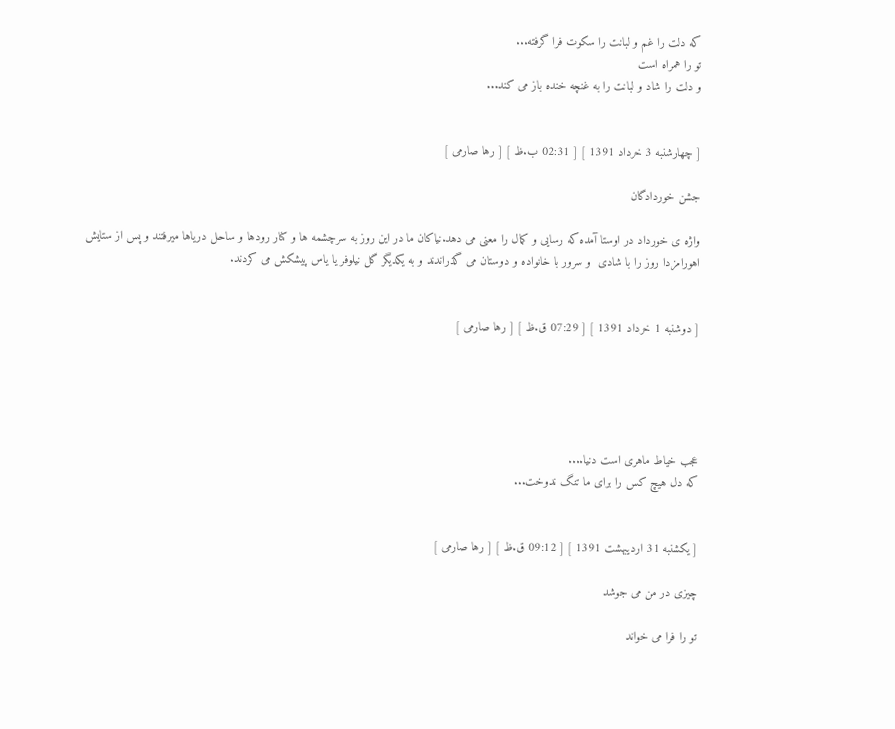که دلت را غم و لبانت را سکوت فرا گرفته...
تو را همراه است
و دلت را شاد و لبانت را به غنچه خنده باز می کند...


[ چهارشنبه 3 خرداد 1391 ] [ 02:31 ب.ظ ] [ رها صارمی ]

جشن خوردادگان

واژه ی خورداد در اوستا آمده که رسایی و کمال را معنی می دهد.نیاکان ما در این روز به سرچشمه ها و کنار رودها و ساحل دریاها میرفتند و پس از ستایش اهورامزدا روز را با شادی  و سرور با خانواده و دوستان می گذراندند و به یکدیگر گل نیلوفر یا یاس پیشکش می کردند.


[ دوشنبه 1 خرداد 1391 ] [ 07:29 ق.ظ ] [ رها صارمی ]





عجب خیاط ماهری است دنیا....
که دل هیچ کس را برای ما تنگ ندوخت...


[ یکشنبه 31 اردیبهشت 1391 ] [ 09:12 ق.ظ ] [ رها صارمی ]

چیزی در من می جوشد

تو را فرا می خواند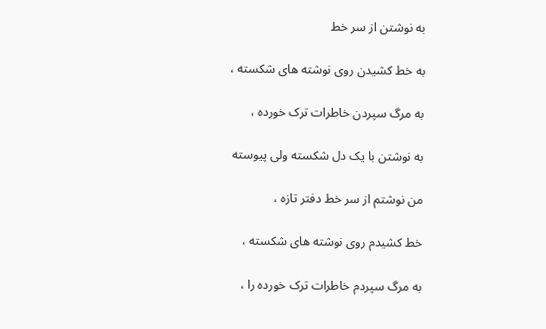به نوشتن از سر خط

به خط کشیدن روی نوشته های شکسته ،

به مرگ سپردن خاطرات ترک خورده ،

به نوشتن با یک دل شکسته ولی پیوسته

من نوشتم از سر خط دفتر تازه ،

خط کشیدم روی نوشته های شکسته ،

به مرگ سپردم خاطرات ترک خورده را ،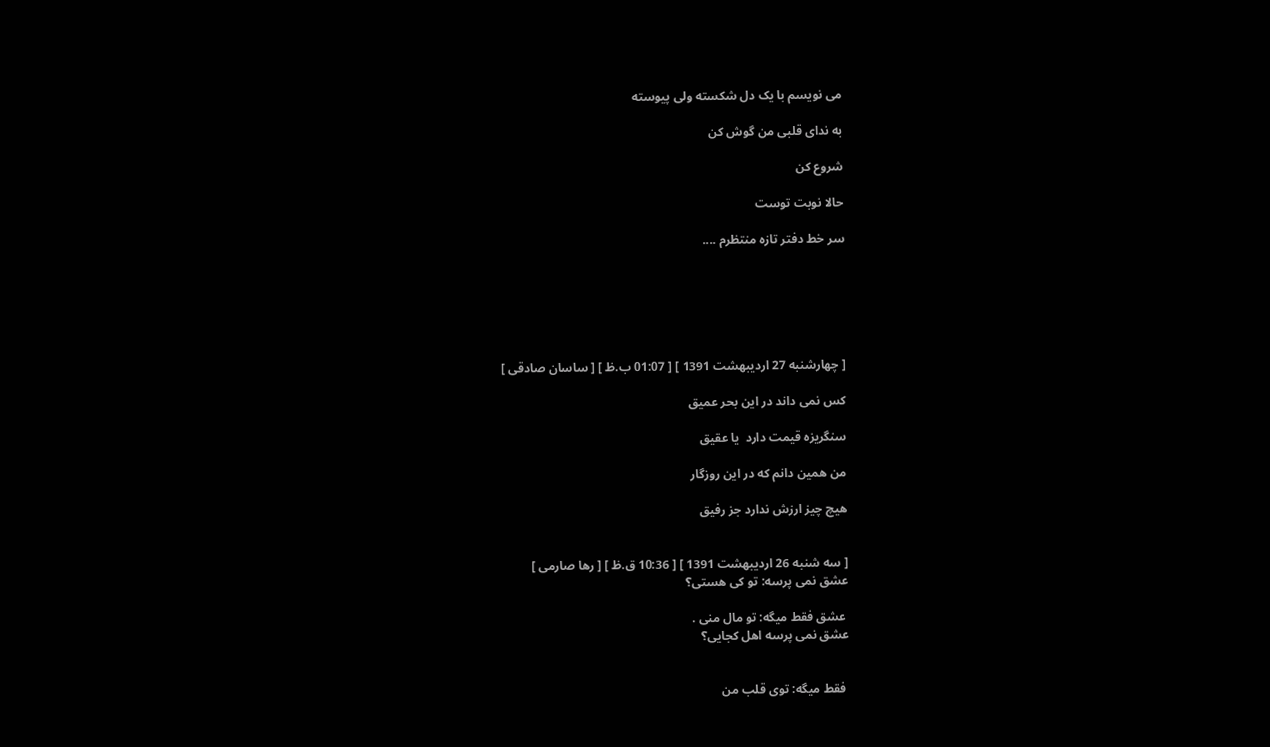می نویسم با یک دل شکسته ولی پیوسته

به ندای قلبی من گوش کن

شروع کن

حالا نوبت توست

سر خط دفتر تازه منتظرم ....






[ چهارشنبه 27 اردیبهشت 1391 ] [ 01:07 ب.ظ ] [ ساسان صادقی ]

کس نمی داند در این بحر عمیق

سنگریزه قیمت دارد  یا عقیق

من همین دانم که در این روزگار

هیچ چیز ارزش ندارد جز رفیق


[ سه شنبه 26 اردیبهشت 1391 ] [ 10:36 ق.ظ ] [ رها صارمی ]
عشق نمی پرسه: تو کی هستی؟

 عشق فقط میگه: تو مال منی .
عشق نمی پرسه اهل کجایی؟


 فقط میگه: توی قلب من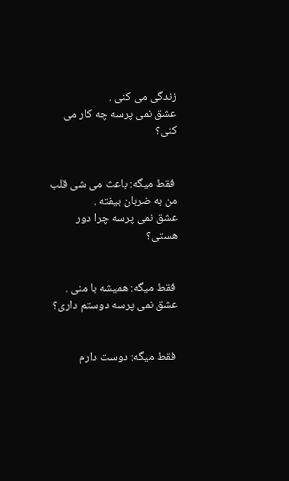زندگی می کنی .
عشق نمی پرسه چه کار می کنی؟


 فقط میگه: باعث می شی قلب من به ضربان بیفته .
عشق نمی پرسه چرا دور هستی؟


 فقط میگه: همیشه با منی .
عشق نمی پرسه دوستم داری؟


 فقط میگه: دوست دارم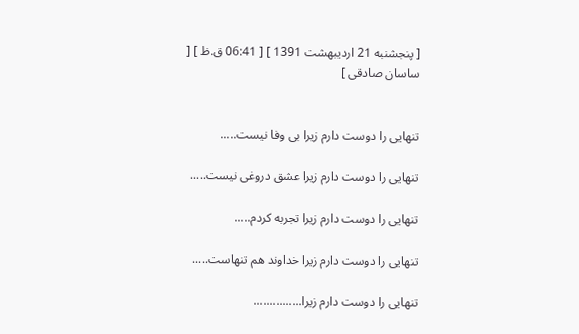[ پنجشنبه 21 اردیبهشت 1391 ] [ 06:41 ق.ظ ] [ ساسان صادقی ]


تنهایی را دوست دارم زیرا بی وفا نیست.....

تنهایی را دوست دارم زیرا عشق دروغی نیست.....

تنهایی را دوست دارم زیرا تجربه کردم.....

تنهایی را دوست دارم زیرا خداوند هم تنهاست.....

تنهایی را دوست دارم زیرا...............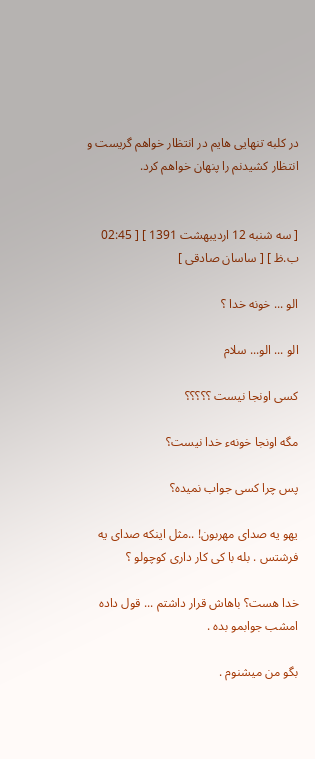در کلبه تنهایی هایم در انتظار خواهم گریست و انتظار کشیدنم را پنهان خواهم کرد.


[ سه شنبه 12 اردیبهشت 1391 ] [ 02:45 ب.ظ ] [ ساسان صادقی ]

الو ... خونه خدا ؟

الو ... الو... سلام

کسی اونجا نیست ؟؟؟؟؟

مگه اونجا خونهء خدا نیست؟

پس چرا کسی جواب نمیده؟

یهو یه صدای مهربون! ..مثل اینکه صدای یه فرشتس . بله با کی کار داری کوچولو ؟

خدا هست؟ باهاش قرار داشتم ... قول داده امشب جوابمو بده .

بگو من میشنوم .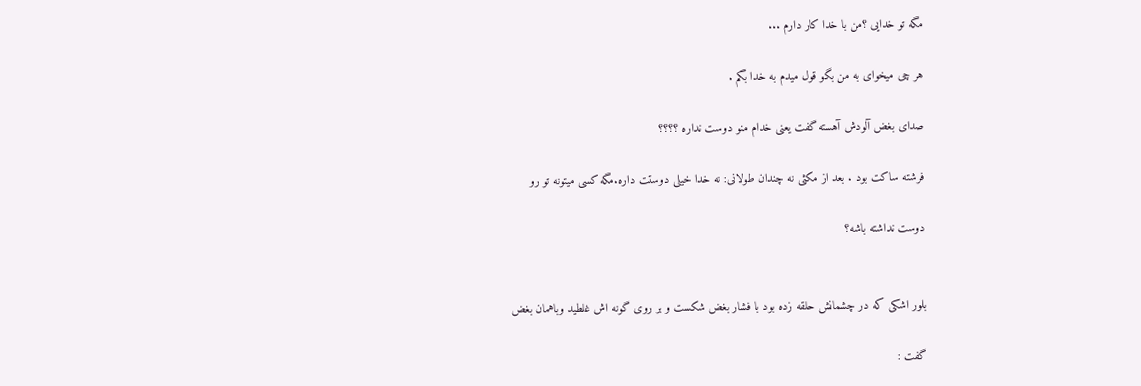مگه تو خدایی ؟من با خدا کار دارم ...

هر چی میخوای به من بگو قول میدم به خدا بگم .

صدای بغض آلودش آهسته گفت یعنی خدام منو دوست نداره ؟؟؟؟

فرشته ساکت بود . بعد از مکثی نه چندان طولانی: نه خدا خیلی دوستت داره.مگه کسی میتونه تو رو

دوست نداشته باشه؟


بلور اشکی که در چشمانش حلقه زده بود با فشار بغض شکست و بر روی گونه اش غلطید وباهمان بغض

گفت :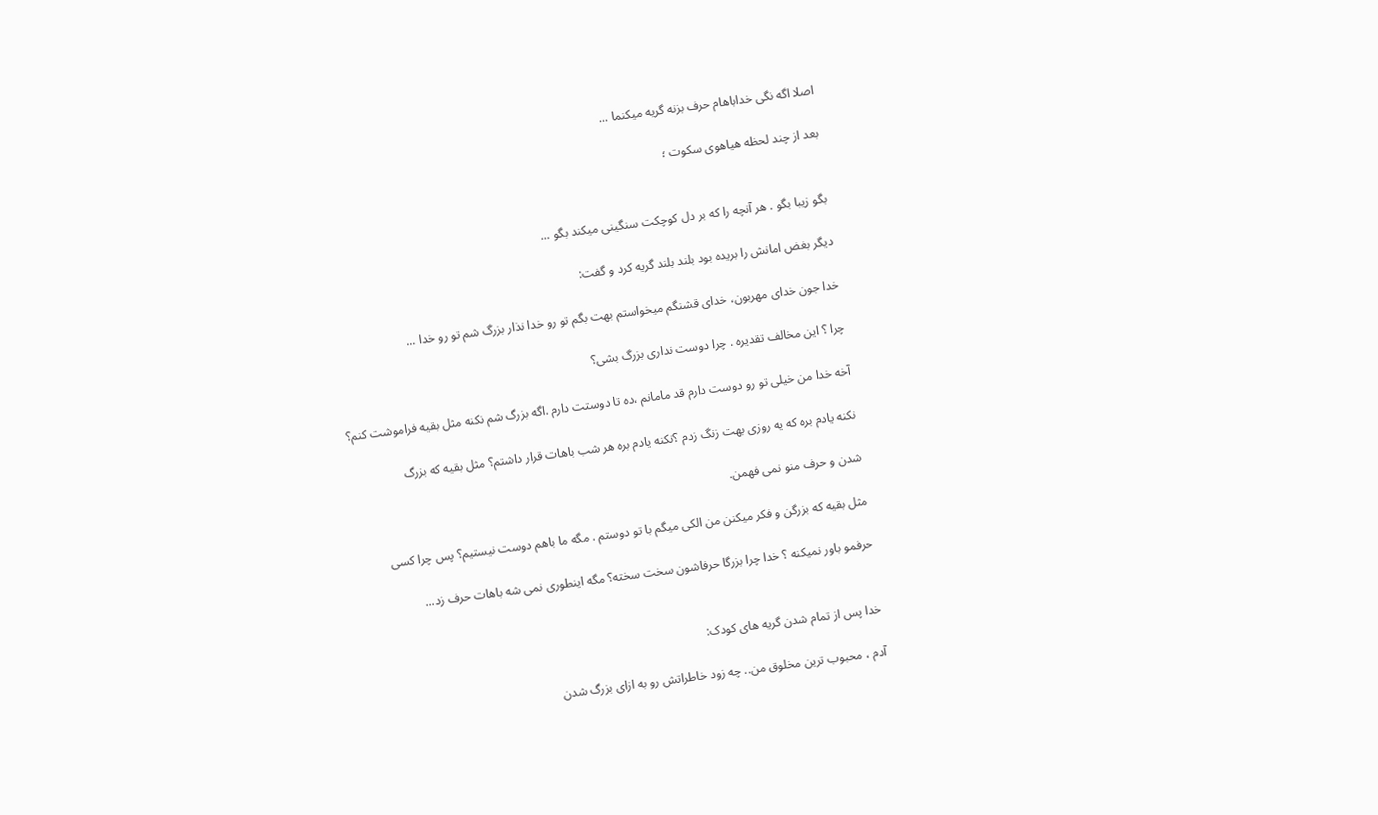اصلا اگه نگی خداباهام حرف بزنه گریه میکنما ...

بعد از چند لحظه هیاهوی سکوت ؛


بگو زیبا بگو . هر آنچه را که بر دل کوچکت سنگینی میکند بگو ...

دیگر بغض امانش را بریده بود بلند بلند گریه کرد و گفت:

خدا جون خدای مهربون، خدای قشنگم میخواستم بهت بگم تو رو خدا نذار بزرگ شم تو رو خدا ...

چرا ؟ این مخالف تقدیره . چرا دوست نداری بزرگ بشی؟

آخه خدا من خیلی تو رو دوست دارم قد مامانم ،ده تا دوستت دارم .اگه بزرگ شم نکنه مثل بقیه فراموشت کنم؟

نکنه یادم بره که یه روزی بهت زنگ زدم ؟نکنه یادم بره هر شب باهات قرار داشتم؟ مثل بقیه که بزرگ

شدن و حرف منو نمی فهمن.

مثل بقیه که بزرگن و فکر میکنن من الکی میگم با تو دوستم . مگه ما باهم دوست نیستیم؟ پس چرا کسی

حرفمو باور نمیکنه ؟ خدا چرا بزرگا حرفاشون سخت سخته؟ مگه اینطوری نمی شه باهات حرف زد...


خدا پس از تمام شدن گریه های کودک:

آدم ، محبوب ترین مخلوق من.. چه زود خاطراتش رو به ازای بزرگ شدن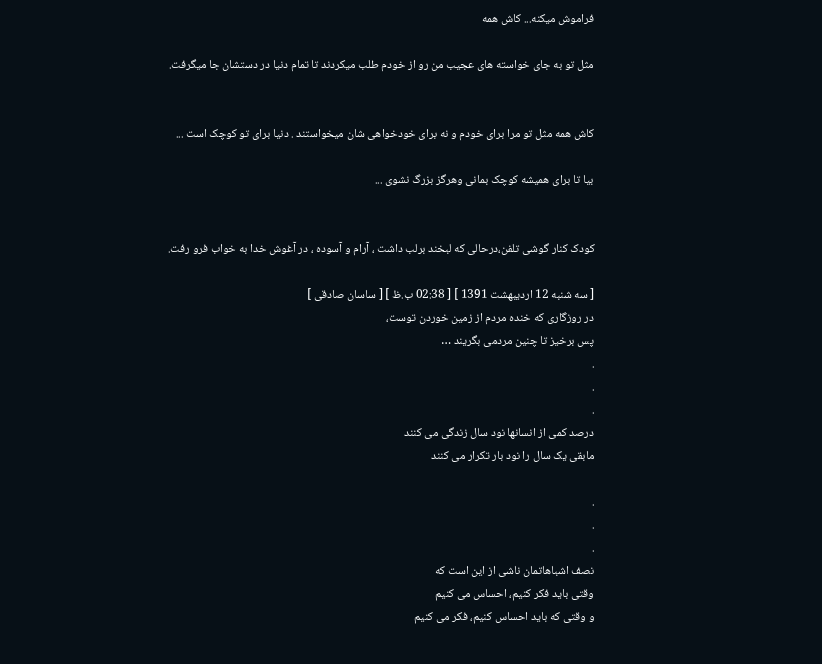فراموش میکنه... کاش همه

مثل تو به جای خواسته های عجیب من رو از خودم طلب میکردند تا تمام دنیا در دستشان جا میگرفت.


کاش همه مثل تو مرا برای خودم و نه برای خودخواهی شان میخواستند . دنیا برای تو کوچک است ...

بیا تا برای همیشه کوچک بمانی وهرگز بزرگ نشوی ...


کودک کنار گوشی تلفن،درحالی که لبخند برلب داشت ، آرام و آسوده ، در آغوش خدا به خواب فرو رفت.

[ سه شنبه 12 اردیبهشت 1391 ] [ 02:38 ب.ظ ] [ ساسان صادقی ]
در روزگاری که خنده مردم از زمین خوردن توست،
پس برخیز تا چنین مردمی بگریند …
.
.
.
درصد کمی از انسانها نود سال زندگی می کنند
مابقی یک سال را نود بار تکرار می کنند

.
.
.
نصف اشباهاتمان ناشی از این است که
وقتی باید فکر کنیم، احساس می کنیم
و وقتی که باید احساس کنیم، فکر می کنیم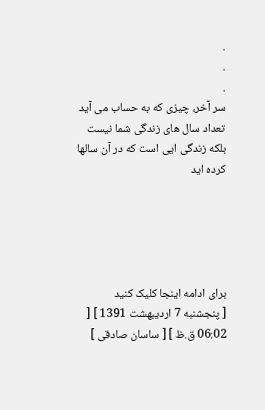.
.
.
سر آخر، چیزی که به حساب می آید تعداد سال های زندگی شما نیست
بلکه زندگی ایی است که در آن سالها کرده اید





برای ادامه اینجا کلیک کنید
[ پنجشنبه 7 اردیبهشت 1391 ] [ 06:02 ق.ظ ] [ ساسان صادقی ]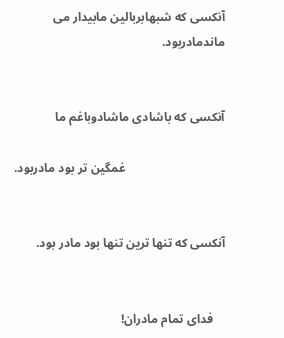آنکسی که شبهابربالین مابیدار می ماندمادربود.


آنکسی که باشادی ماشادوباغم ما

                                غمگین تر بود مادربود.


آنکسی که تنها ترین تنها بود مادر بود.


    فدای تمام مادران!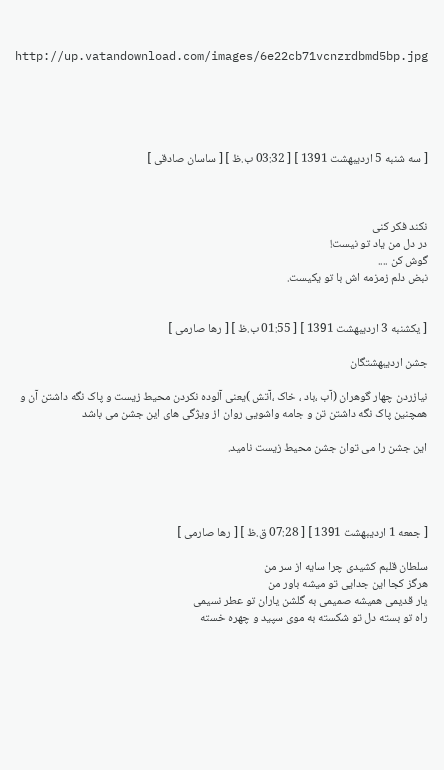http://up.vatandownload.com/images/6e22cb71vcnzrdbmd5bp.jpg





[ سه شنبه 5 اردیبهشت 1391 ] [ 03:32 ب.ظ ] [ ساسان صادقی ]



نکند فکر کنی
در دل من یاد تو نیست!
گوش کن ....
نبض دلم زمزمه اش با تو یکیست.


[ یکشنبه 3 اردیبهشت 1391 ] [ 01:55 ب.ظ ] [ رها صارمی ]

جشن اردیبهشتگان

نیازردن چهار گوهران (آب ،باد ، خاک ،آتش )یعنی آلوده نکردن محیط زیست و پاک نگه داشتن آن و همچنین پاک نگه داشتن تن و جامه واشویی روان از ویژگی های این جشن می باشد

این جشن را می توان جشن محیط زیست نامید.




[ جمعه 1 اردیبهشت 1391 ] [ 07:28 ق.ظ ] [ رها صارمی ]

سلطان قلبم کشیدی چرا سایه از سر من
هرگز کجا این جدایی تو میشه باور من
یار قدیمی همیشه صمیمی به گلشن یاران تو عطر نسیمی
راه تو بسته دل تو شکسته به موی سپید و چهره خسته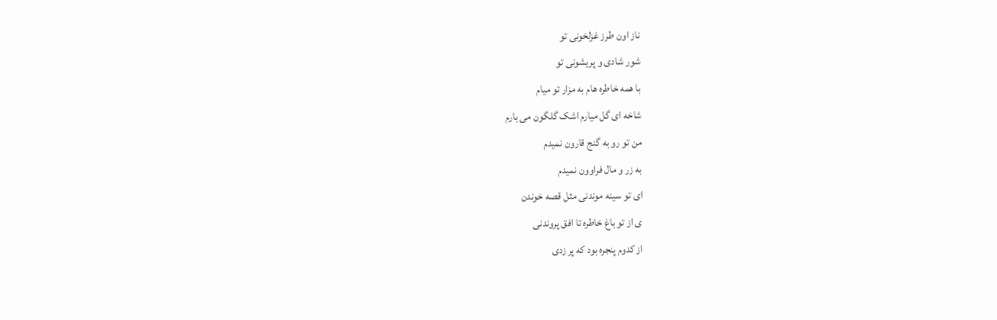ناز اون طرز غزلخونی تو
شور شادی و پریشونی تو
با همه خاطره هام به مزار تو میام
شاخه ای گل میارم اشک گلگون می بارم
من تو رو به گنج قارون نمیدم
به زر و مال فراوون نمیدم
ای تو سینه موندنی مثل قصه خوندن
ی از تو باغ خاطره تا افق پروندنی
از کدوم پنجره بود که پر زدی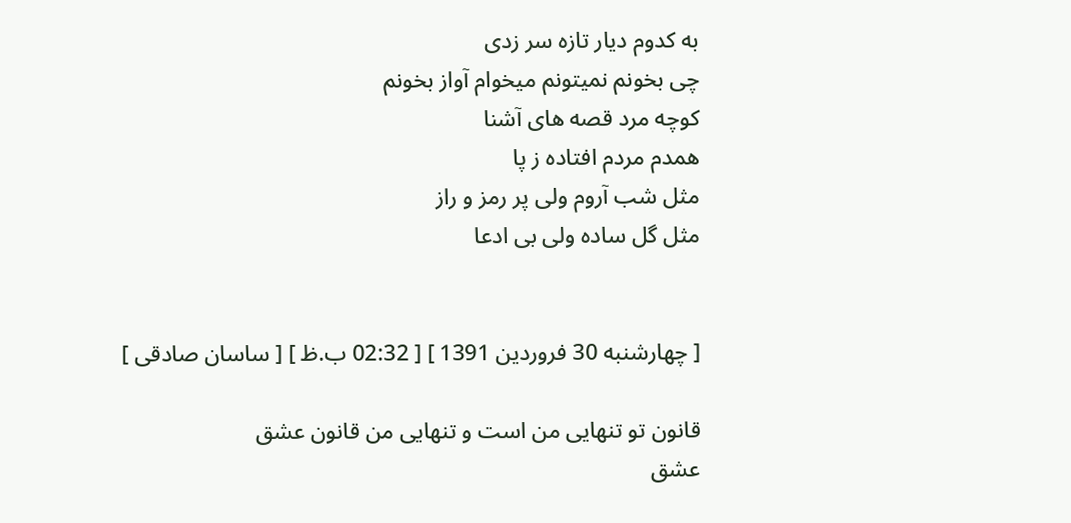به کدوم دیار تازه سر زدی
چی بخونم نمیتونم میخوام آواز بخونم
کوچه مرد قصه های آشنا
همدم مردم افتاده ز پا
مثل شب آروم ولی پر رمز و راز
مثل گل ساده ولی بی ادعا


[ چهارشنبه 30 فروردین 1391 ] [ 02:32 ب.ظ ] [ ساسان صادقی ]

قانون تو تنهایی من است و تنهایی من قانون عشق
عشق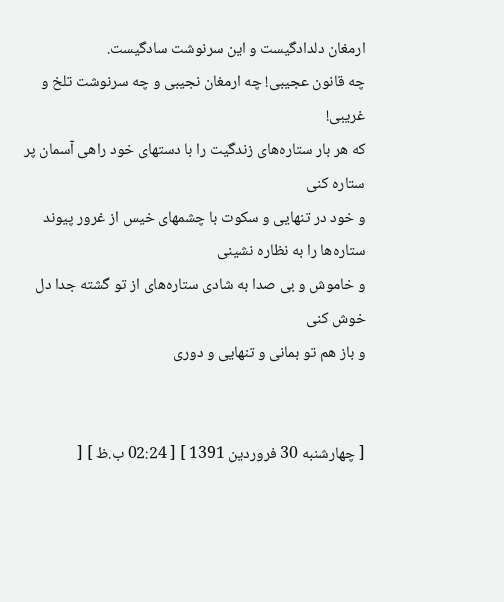ارمغان دلدادگیست و این سرنوشت سادگیست.
چه قانون عجیبی! چه ارمغان نجیبی و چه سرنوشت تلخ و غریبی!
که هر بار ستاره‌های زندگیت را با دستهای خود راهی آسمان پر ستاره کنی
و خود در تنهایی و سکوت با چشمهای خیس از غرور پیوند ستاره‌ها را به نظاره نشینی
و خاموش و بی صدا به شادی ستاره‌های از تو گشته جدا دل خوش کنی
و باز هم تو بمانی و تنهایی و دوری


[ چهارشنبه 30 فروردین 1391 ] [ 02:24 ب.ظ ] [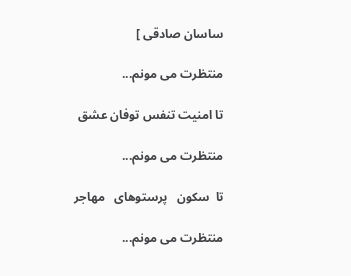ساسان صادقی ]

منتظرت می مونم...

تا امنیت تنفس توفان عشق

منتظرت می مونم...

تا  سکون   پرستوهای   مهاجر

منتظرت می مونم...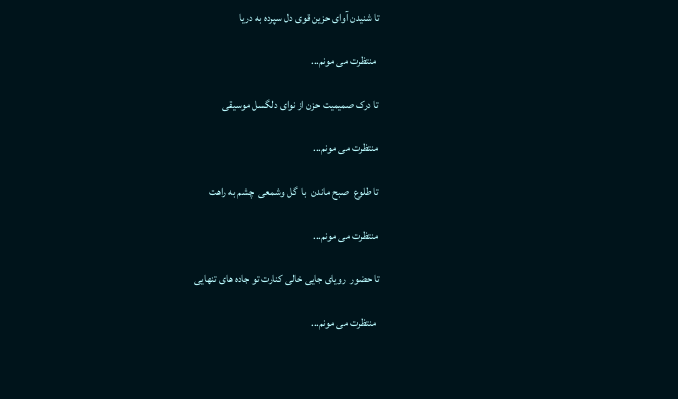تا شنیدن آوای حزین قوی دل سپرده به دریا

 منتظرت می مونم...

تا درک صمیمیت حزن از نوای دلگسل موسیقی

منتظرت می مونم...

تا طلوع  صبح ماندن  با  گل وشمعی  چشم به راهت

منتظرت می مونم...

تا حضور  رویای جایی خالی کنارت تو جاده های تنهایی

 منتظرت می مونم...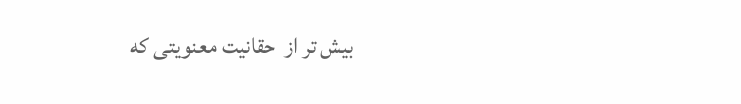بیش تر از  حقانیت معنویتی که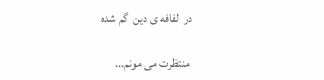در  لفافه ی دین  گم شده

 منتظرت می مونم...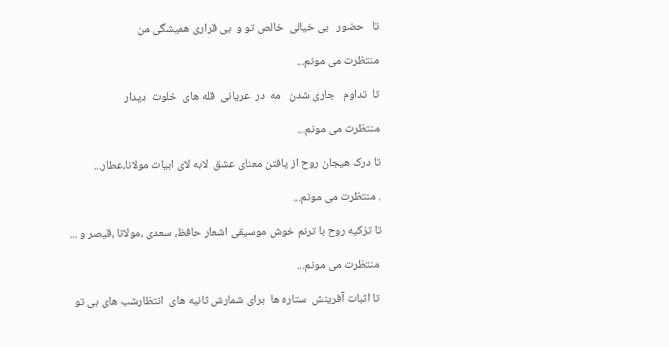تا   حضور   بی خیالی  خالص تو و  بی قراری همیشگی من

منتظرت می مونم...

تا  تداوم   جاری شدن   مه  در  عریانی  قله های  خلوت  دیدار

منتظرت می مونم...

تا درک هیجان روح از یافتن معنای عشق  لابه لای ابیات مولانا،عطار...

. منتظرت می مونم...

تا تزکیه روح با ترنم خوش موسیقی اشعار حافظ، سعدی ،مولانا ،قیصر و ...

 منتظرت می مونم...

 تا اثبات آفرینش  ستاره ها  برای شمارش ثانیه های  انتظارشب های بی تو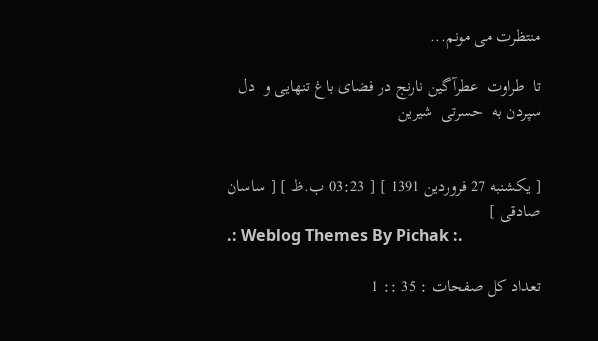منتظرت می مونم...

تا  طراوت  عطرآگین نارنج در فضای باغ تنهایی و  دل سپردن به  حسرتی  شیرین


[ یکشنبه 27 فروردین 1391 ] [ 03:23 ب.ظ ] [ ساسان صادقی ]
.: Weblog Themes By Pichak :.

تعداد کل صفحات : 35 :: 1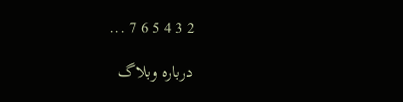2 3 4 5 6 7 ...

درباره وبلاگ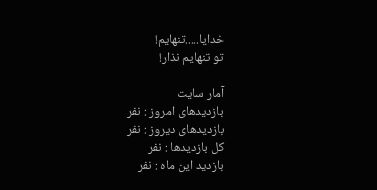خدایا.....تنهایم!
تو تنهایم نذار!

آمار سایت
بازدیدهای امروز : نفر
بازدیدهای دیروز : نفر
كل بازدیدها : نفر
بازدید این ماه : نفر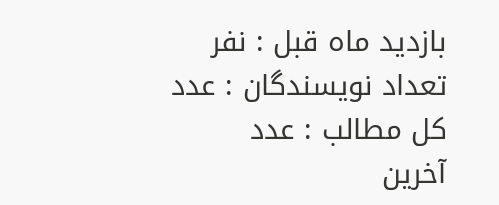بازدید ماه قبل : نفر
تعداد نویسندگان : عدد
كل مطالب : عدد
آخرین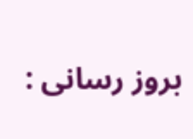بروز رسانی :